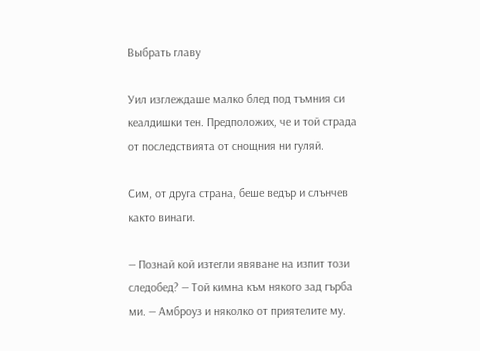Выбрать главу

Уил изглеждаше малко блед под тъмния си кеалдишки тен. Предположих, че и той страда от последствията от снощния ни гуляй.

Сим, от друга страна, беше ведър и слънчев както винаги.

— Познай кой изтегли явяване на изпит този следобед? — Той кимна към някого зад гърба ми. — Амброуз и няколко от приятелите му.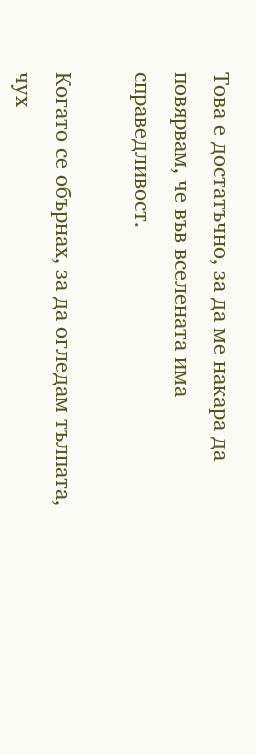Това е достатъчно, за да ме накара да повярвам, че във вселената има справедливост.

Когато се обърнах, за да огледам тълпата, чух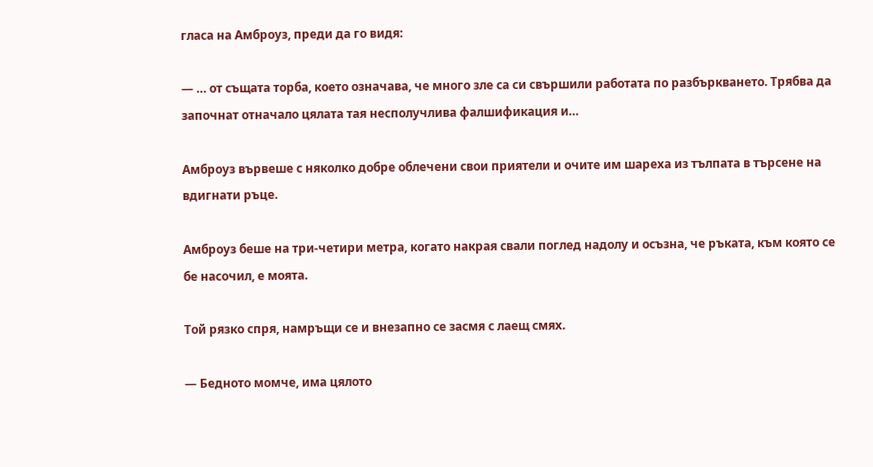гласа на Амброуз, преди да го видя:

— … от същата торба, което означава, че много зле са си свършили работата по разбъркването. Трябва да започнат отначало цялата тая несполучлива фалшификация и…

Амброуз вървеше с няколко добре облечени свои приятели и очите им шареха из тълпата в търсене на вдигнати ръце.

Амброуз беше на три-четири метра, когато накрая свали поглед надолу и осъзна, че ръката, към която се бе насочил, е моята.

Той рязко спря, намръщи се и внезапно се засмя с лаещ смях.

— Бедното момче, има цялото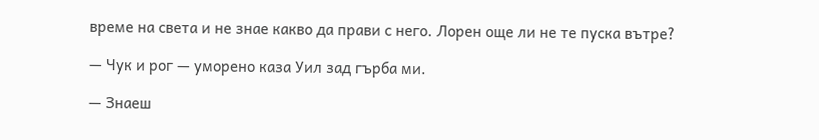време на света и не знае какво да прави с него. Лорен още ли не те пуска вътре?

— Чук и рог — уморено каза Уил зад гърба ми.

— Знаеш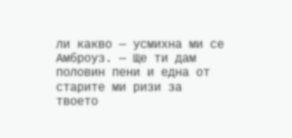ли какво — усмихна ми се Амброуз. — Ще ти дам половин пени и една от старите ми ризи за твоето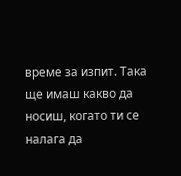време за изпит. Така ще имаш какво да носиш, когато ти се налага да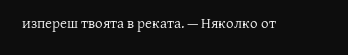изпереш твоята в реката. — Няколко от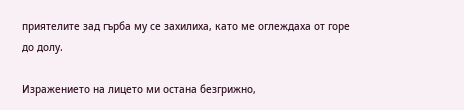приятелите зад гърба му се захилиха, като ме оглеждаха от горе до долу.

Изражението на лицето ми остана безгрижно,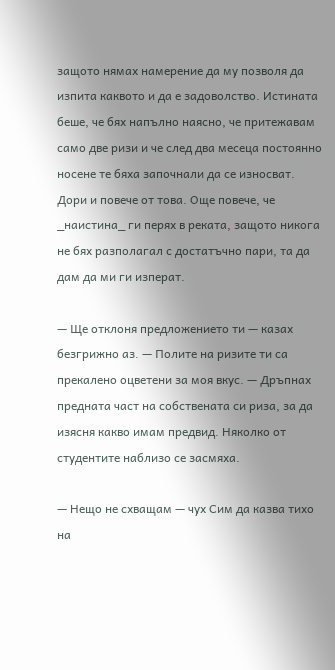защото нямах намерение да му позволя да изпита каквото и да е задоволство. Истината беше, че бях напълно наясно, че притежавам само две ризи и че след два месеца постоянно носене те бяха започнали да се износват. Дори и повече от това. Още повече, че _наистина_ ги перях в реката, защото никога не бях разполагал с достатъчно пари, та да дам да ми ги изперат.

— Ще отклоня предложението ти — казах безгрижно аз. — Полите на ризите ти са прекалено оцветени за моя вкус. — Дръпнах предната част на собствената си риза, за да изясня какво имам предвид. Няколко от студентите наблизо се засмяха.

— Нещо не схващам — чух Сим да казва тихо на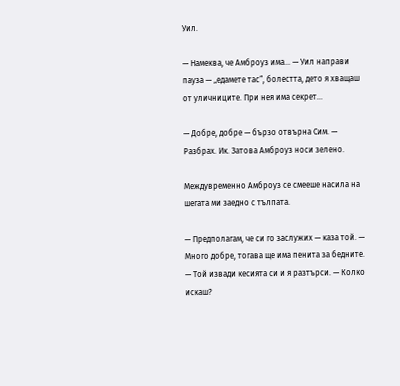Уил.

— Намеква, че Амброуз има… — Уил направи пауза — „едамете тас“, болестта, дето я хващаш от уличниците. При нея има секрет…

— Добре, добре — бързо отвърна Сим. — Разбрах. Ик. Затова Амброуз носи зелено.

Междувременно Амброуз се смееше насила на шегата ми заедно с тълпата.

— Предполагам, че си го заслужих — каза той. — Много добре, тогава ще има пенита за бедните. — Той извади кесията си и я разтърси. — Колко искаш?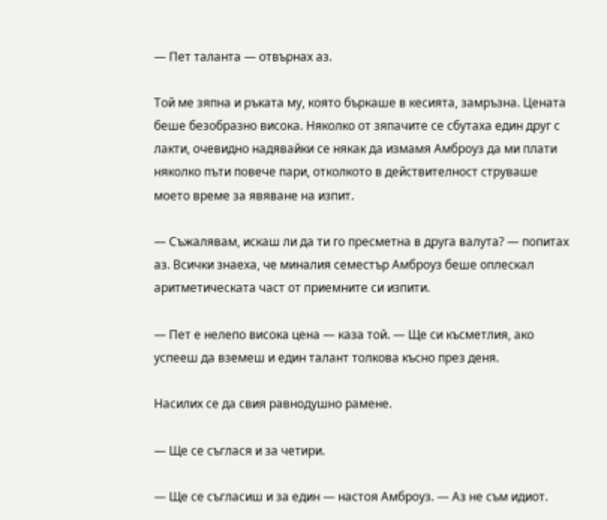— Пет таланта — отвърнах аз.

Той ме зяпна и ръката му, която бъркаше в кесията, замръзна. Цената беше безобразно висока. Няколко от зяпачите се сбутаха един друг с лакти, очевидно надявайки се някак да измамя Амброуз да ми плати няколко пъти повече пари, отколкото в действителност струваше моето време за явяване на изпит.

— Съжалявам, искаш ли да ти го пресметна в друга валута? — попитах аз. Всички знаеха, че миналия семестър Амброуз беше оплескал аритметическата част от приемните си изпити.

— Пет е нелепо висока цена — каза той. — Ще си късметлия, ако успееш да вземеш и един талант толкова късно през деня.

Насилих се да свия равнодушно рамене.

— Ще се съглася и за четири.

— Ще се съгласиш и за един — настоя Амброуз. — Аз не съм идиот.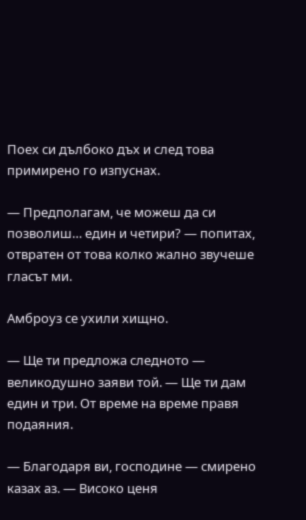Поех си дълбоко дъх и след това примирено го изпуснах.

— Предполагам, че можеш да си позволиш… един и четири? — попитах, отвратен от това колко жално звучеше гласът ми.

Амброуз се ухили хищно.

— Ще ти предложа следното — великодушно заяви той. — Ще ти дам един и три. От време на време правя подаяния.

— Благодаря ви, господине — смирено казах аз. — Високо ценя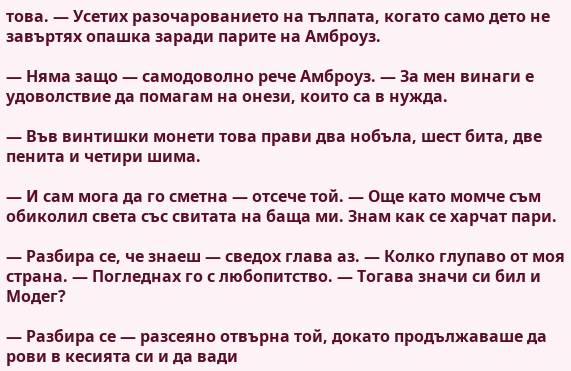това. — Усетих разочарованието на тълпата, когато само дето не завъртях опашка заради парите на Амброуз.

— Няма защо — самодоволно рече Амброуз. — За мен винаги е удоволствие да помагам на онези, които са в нужда.

— Във винтишки монети това прави два нобъла, шест бита, две пенита и четири шима.

— И сам мога да го сметна — отсече той. — Още като момче съм обиколил света със свитата на баща ми. Знам как се харчат пари.

— Разбира се, че знаеш — сведох глава аз. — Колко глупаво от моя страна. — Погледнах го с любопитство. — Тогава значи си бил и Модег?

— Разбира се — разсеяно отвърна той, докато продължаваше да рови в кесията си и да вади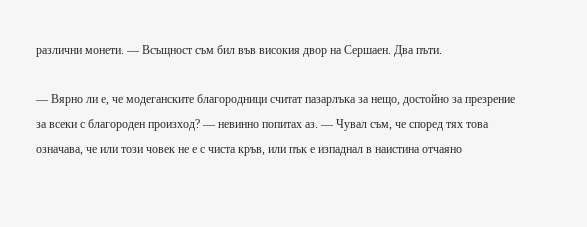различни монети. — Всъщност съм бил във високия двор на Сершаен. Два пъти.

— Вярно ли е, че модеганските благородници считат пазарлъка за нещо, достойно за презрение за всеки с благороден произход? — невинно попитах аз. — Чувал съм, че според тях това означава, че или този човек не е с чиста кръв, или пък е изпаднал в наистина отчаяно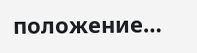положение…